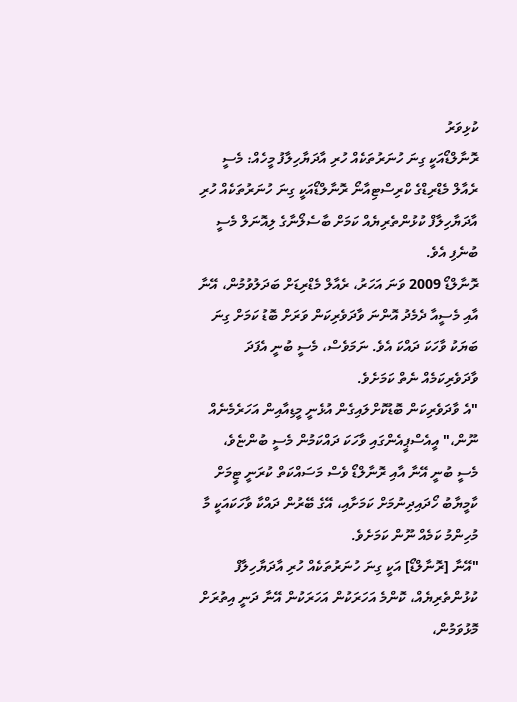ކުޅިވަރު
ރޮނާލްޑޯއަކީ ގިނަ ހުނަރުތަކެއް ހުރި އާދަޔާހިލާފު މީހެއް: މެސީ
ރެއާލް މެޑްރިޑްގެ ކްރިސްޓިއާނޯ ރޮނާލްޑޯއަކީ ގިނަ ހުނަރުތަކެއް ހުރި އާދަޔާހިލާފް ކުޅުންތެރިޔެއް ކަމަށް ބާސެލޯނާގެ ލިއޮނަލް މެސީ ބުނެފި އެވެ.
ރޮނާލްޑޯ 2009 ވަނަ އަހަރު، ރެއާލް މެޑްރިޑަށް ބަދަލުވުމުން، އޭނާ އާއި މެސީއާ ދެމެދު އޮންނަ ވާދަވެރިކަން ވަރަށް ބޮޑު ކަމަށް ގިނަ ބަޔަކު ވާހަކަ ދައްކަ އެވެ. ނަމަވެސް، މެސީ ބުނީ އެފަދަ ވާދަވެރިކަމެއް ނެތް ކަމަށެވެ.
"އެ ވާދަވެރިކަން ބޮޑުކޮށްލައިގެން އުޅެނީ މީޑިއާއިން އަހަރެމެނެއް ނޫން،" އީއެސްޕީއެންގައި ވާހަކަ ދައްކަމުން މެސީ ބުންޏެވެ،
މެސީ ބުނީ އޭނާ އާއި ރޮނާލްޑޯ ވެސް މަސައްކަތް ކުރަނީ ޓީމަށް ކާމީޔާބު ހޯދައިދިނުމަށް ކަމަށާއި، އޭގެ ބޭރުން ދައްކާ ވާހަކައަކީ މާ މުހިންމު ކަމެއް ނޫން ކަމަށެވެ.
"އޭނާ [ރޮނާލްޑޯ] އަކީ ގިނަ ހުނަރުތަކެއް ހުރި އާދަޔާހިލާފް ކުޅުންތެރިޔެއް، ކޮންމެ އަހަރަކުން އަހަރަކުން އޭނާ ދަނީ އިތުރަށް މޮޅުވަމުން،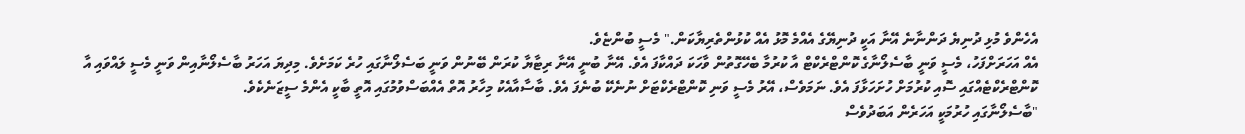އެހެންވެ މުޅި ދުނިޔެ ދަންނާނެ އޭނާ އަކީ ދުނިޔޭގެ އެއްމެ މޮޅު އެއް ކުޅުންތެރިޔާކަން." މެސީ ބުންޏެވެ.
އެއް އަހަރަށްފަހު، މެސީ ވަނީ ބާސެލޯނާގެ ކޮންޓްރެކްޓް އާ ކުރުމާ ބެހޭގޮތުން ވާހަކަ ދައްކާފަ އެވެ. އޭނާ ބުނީ އޭނާ ރިޓާޔާ ކުރަން ބޭނުން ވަނީ ބަސެލޯނާގައި ހުރެ ކަމަށެވެ. މިދިޔަ އަހަރު ބާސެލޯނާއިން ވަނީ މެސީ ލައްވައި އާ ކޮންޓްރެކްޓެއްގައި ސޮއި ކުރުމަށް ހުށަހަޅާފަ އެވެ. ނަމަވެސް، އޭރު މެސީ ވަނި ކޮންޓްރެކްޓަށް ނުނެކޭ ބުނެފަ އެވެ. ބާސާއާއެކު މިހާރު އޮތް އެއްބަސްވުމުގައި އޮތީ ބާކީ އެންމެ ސީޒަނެކެވެ.
"ބާސެލޯނާގައި ހުރުމަކީ އަހަރެން އަބަދުވެސް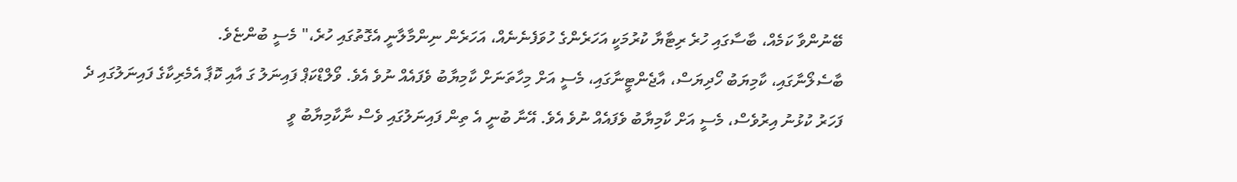ބޭނުންވާ ކަމެއް، ބާސާގައި ހުރެ ރިޓާޔާ ކުރުމަކީ އަހަރެންގެ ހުވަފެނެނެއް، އަހަރެން ނިންމާލާނީ އެގޮތުގައި ހުރެ،" މެސީ ބުންޏެވެ.
ބާސެލޯނާގައި، ކާމިޔަބު ހޯދިޔަސް، އާޖެންޓީނާގައި، މެސީ އަށް މިހާތަނަށް ކާމިޔާބު ވެފައެއް ނުވެ އެވެ. ވޯލްޑްކަޕް ފައިނަލު ގަ އާއި ކޮޕާ އެމެރިކާގެ ފައިނަލުގައި ދެ ފަހަރު ކުޅުނު އިރުވެސް، މެސީ އަށް ކާމިޔާބު ވެފައެއް ނުވެ އެވެ. އޭނާ ބުނީ އެ ތިން ފައިނަލުގައި ވެސް ނާކާމިޔާބު ވީ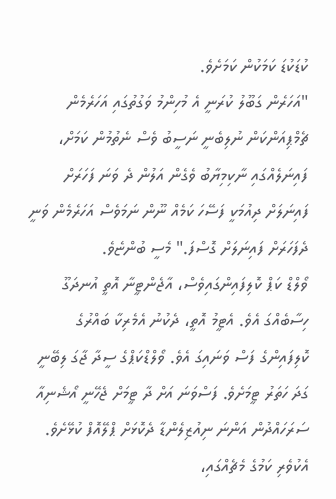ކުޑަކުޑަ ކަމަކުން ކަމަށެވެ.
"އަހަރެން ގަބޫލު ކުރަނީ އެ މުހިންމު ވަގުތުގައި އަހަރެމެން ޗެމްޕިއަންކަން ނުލިބެނީ ނަސީބު ވެސް ނެތުމުން ކަމަށް، ފައިނަލެއްގައި ނާކިމިޔާބު ވެގެން އަލުން ދެ ވަނަ ފަހަރަށް ފައިނަލަށް ދިއުމަކީ ފަސޭހަ ކަމެއް ނޫން ނަމަވެސް އަހަރެމެން ވަނީ ދެފަހަރަށް ފައިނަލަށް ގޮސްފަ." މެސީ ބުންޏެވެ.
ވޯލްޑް ކަޕް ކޮލިފައިންގައިވެސް، އާޖެންޓީނާ އޮތީ އުނދަގޫ ހިސާބެއްގަ އެވެ. އެޓީމު އޮތީ، ދެކުނު އެމެރިކާ ބައްރުގެ ކޮލިފައިންގެ ފަސް ވަނައިގަ އެވެ. ވޯލްޑްކަޕްގެ ސީދާ ޖާގަ ލިބޭނީ ގަދަ ހަތަރު ޓީމަށެވެ. ފަސްވަނަ އަށް ދާ ޓީމަށް ޖެހޭނީ އޯޝެނިއާ ސަރަހައްދުން އަންނަ ނިއުޒިލެންޑާ ދެކޮޅަށް ޕްލޭއޮފް ކުޅޭށެވެ.
އެކުވެރި ކަމުގެ މެޗެއްގައި،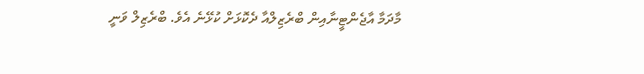މާދަމާ އާޖެންޓީނާއިން ބްރެޒިލްއާ ދެކޮޅަށް ކުޅޭނެ އެވެ. ބްރެޒިލް ވަނީ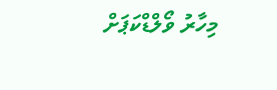މިހާރު ވޯލްޑްކަޕަށް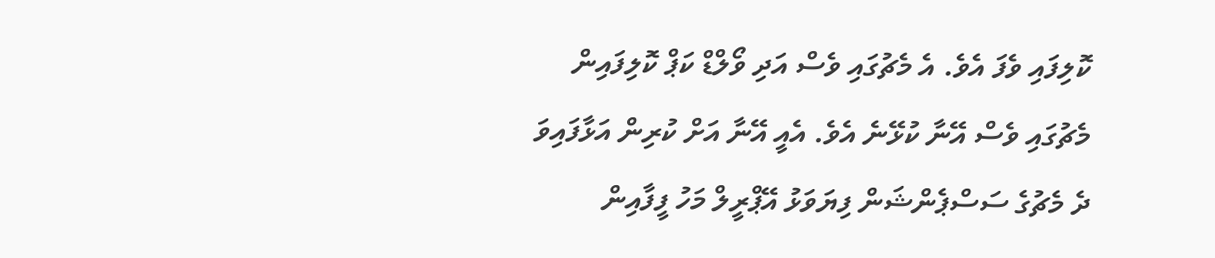ކޮލިފައި ވެފަ އެވެ. އެ މެޗުގައި ވެސް އަދި ވޯލްޑް ކަޕް ކޮލިފައިން މެޗުގައި ވެސް އޭނާ ކުޅޭނެ އެވެ. އެއީ އޭނާ އަށް ކުރިން އަޅާފައިވަ ދެ މެޗުގެ ސަސްޕެންޝަން ފިޔަވަޅު އޭޕްރީލް މަހު ފީފާއިން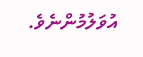އުވަލުމުންނެވެ.